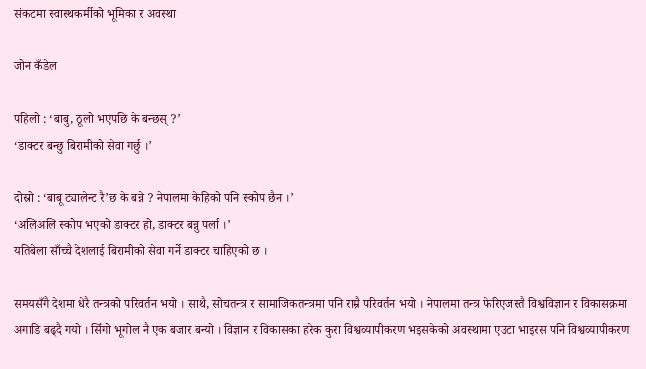संकटमा स्वास्थकर्मीको भूमिका र अवस्था

जोन कँडेल

पहिलो : ‘बाबु, ठूलो भएपछि के बन्छस् ?’
‘डाक्टर बन्छु बिरामीको सेवा गर्छु ।’

दोस्रो : ‘बाबू ट्यालेन्ट रै’छ के बन्ने ? नेपालमा केहिको पनि स्कोप छैन ।’
‘अलिअलि स्कोप भएको डाक्टर हो, डाक्टर बन्नु पर्ला ।’
यतिबेला साँच्चै देशलाई बिरामीको सेवा गर्ने डाक्टर चाहिएको छ ।

समयसँगै देशमा धेरै तन्त्रको परिवर्तन भयो । साथै, सोचतन्त्र र सामाजिकतन्त्रमा पनि राम्रै परिवर्तन भयो । नेपालमा तन्त्र फेरिएजस्तै विश्वविज्ञान र विकासक्रमा अगाडि बढ्दै गयो । सिँगो भूगोल नै एक बजार बन्यो । विज्ञान र विकासका हरेक कुरा विश्वव्यापीकरण भइसकेको अवस्थामा एउटा भाइरस पनि विश्वव्यापीकरण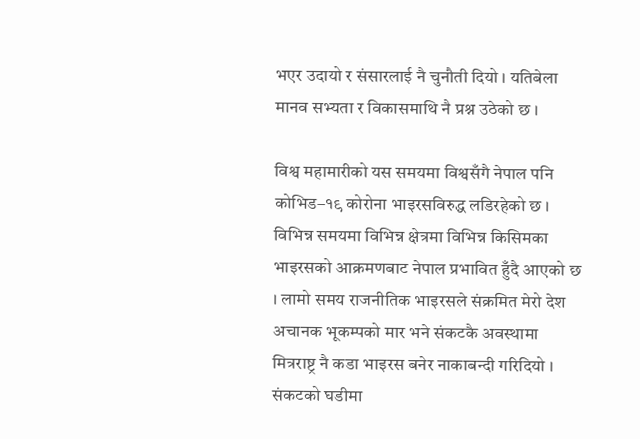भएर उदायो र संसारलाई नै चुनौती दियो । यतिबेला मानव सभ्यता र विकासमाथि नै प्रश्न उठेको छ ।

विश्व महामारीको यस समयमा विश्वसँगै नेपाल पनि कोभिड–१९ कोरोना भाइरसविरुद्ध लडिरहेको छ । विभिन्न समयमा विभिन्न क्षेत्रमा विभिन्न किसिमका भाइरसको आक्रमणबाट नेपाल प्रभावित हुँदै आएको छ । लामो समय राजनीतिक भाइरसले संक्रमित मेरो देश अचानक भूकम्पको मार भने संकटकै अवस्थामा मित्रराष्ट्र नै कडा भाइरस बनेर नाकाबन्दी गरिदियो । संकटको घडीमा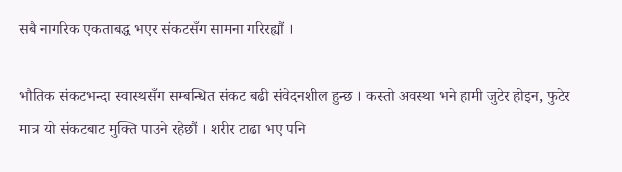सबै नागरिक एकताबद्ध भएर संकटसँग सामना गरिरह्यौं ।

भौतिक संकटभन्दा स्वास्थसँग सम्बन्धित संकट बढी संवेदनशील हुन्छ । कस्तो अवस्था भने हामी जुटेर होइन, फुटेर मात्र यो संकटबाट मुक्ति पाउने रहेछौं । शरीर टाढा भए पनि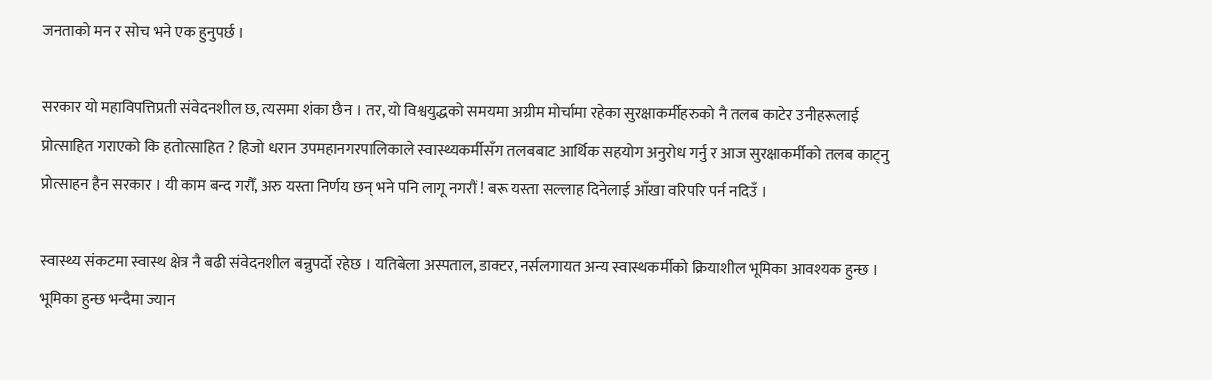जनताको मन र सोच भने एक हुनुपर्छ ।

सरकार यो महाविपत्तिप्रती संवेदनशील छ, त्यसमा शंका छैन । तर, यो विश्वयुद्धको समयमा अग्रीम मोर्चामा रहेका सुरक्षाकर्मीहरुको नै तलब काटेर उनीहरूलाई प्रोत्साहित गराएको कि हतोत्साहित ? हिजो धरान उपमहानगरपालिकाले स्वास्थ्यकर्मीसँग तलबबाट आर्थिक सहयोग अनुरोध गर्नु र आज सुरक्षाकर्मीको तलब काट्नु प्रोत्साहन हैन सरकार । यी काम बन्द गरौँ, अरु यस्ता निर्णय छन् भने पनि लागू नगरौं ! बरू यस्ता सल्लाह दिनेलाई आँखा वरिपरि पर्न नदिउँ ।

स्वास्थ्य संकटमा स्वास्थ क्षेत्र नै बढी संवेदनशील बन्नुपर्दो रहेछ । यतिबेला अस्पताल, डाक्टर, नर्सलगायत अन्य स्वास्थकर्मीको क्रियाशील भूमिका आवश्यक हुन्छ । भूमिका हुन्छ भन्दैमा ज्यान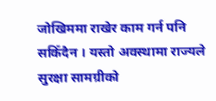जोखिममा राखेर काम गर्न पनि सकिँदैन । यस्तो अवस्थामा राज्यले सुरक्षा सामग्रीको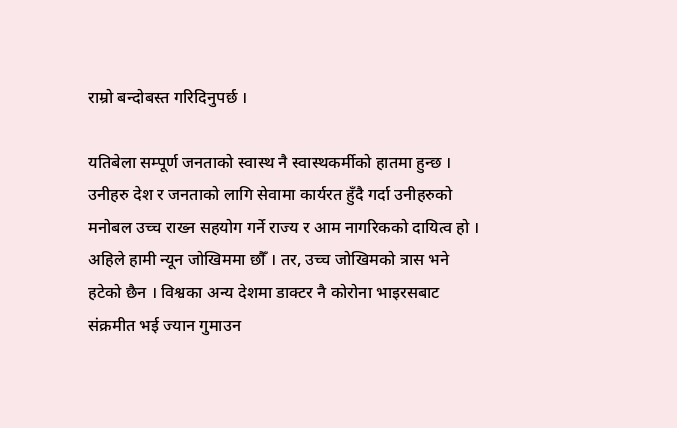राम्रो बन्दोबस्त गरिदिनुपर्छ ।

यतिबेला सम्पूर्ण जनताको स्वास्थ नै स्वास्थकर्मीको हातमा हुन्छ । उनीहरु देश र जनताको लागि सेवामा कार्यरत हुँदै गर्दा उनीहरुको मनोबल उच्च राख्न सहयोग गर्ने राज्य र आम नागरिकको दायित्व हो । अहिले हामी न्यून जोखिममा छौँ । तर, उच्च जोखिमको त्रास भने हटेको छैन । विश्वका अन्य देशमा डाक्टर नै कोरोना भाइरसबाट संक्रमीत भई ज्यान गुमाउन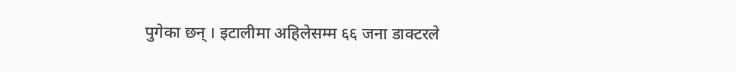पुगेका छन् । इटालीमा अहिलेसम्म ६६ जना डाक्टरले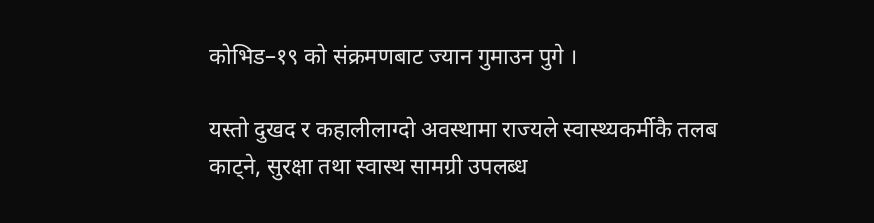कोभिड–१९ को संक्रमणबाट ज्यान गुमाउन पुगे ।

यस्तो दुखद र कहालीलाग्दो अवस्थामा राज्यले स्वास्थ्यकर्मीकै तलब काट्ने, सुरक्षा तथा स्वास्थ सामग्री उपलब्ध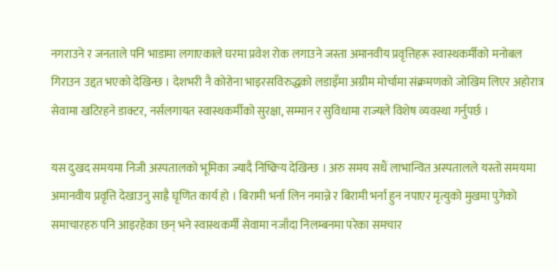नगराउने र जनताले पनि भाडामा लगाएकाले घरमा प्रवेश रोक लगाउने जस्ता अमानवीय प्रवृत्तिहरू स्वास्थकर्मीको मनोबल गिराउन उद्दत भएको देखिन्छ । देशभरी नै कोरोना भाइरसविरुद्धको लडाइँमा अग्रीम मोर्चामा संक्रमणको जोखिम लिएर अहोरात्र सेवामा खटिरहने डाक्टर, नर्सलगायत स्वास्थकर्मीको सुरक्षा, सम्मान र सुविधामा राज्यले विशेष व्यवस्था गर्नुपर्छ ।

यस दुखद समयमा निजी अस्पतालको भूमिका ज्यादै निष्क्रिय देखिन्छ । अरु समय सधैं लाभान्वित अस्पतालले यस्तो समयमा अमानवीय प्रवृत्ति देखाउनु साह्रै घृणित कार्य हो । बिरामी भर्ना लिन नमान्ने र बिरामी भर्ना हुन नपाएर मृत्युको मुखमा पुगेको समाचारहरु पनि आइरहेका छन् भने स्वास्थकर्मी सेवामा नजाँदा निलम्बनमा परेका समचार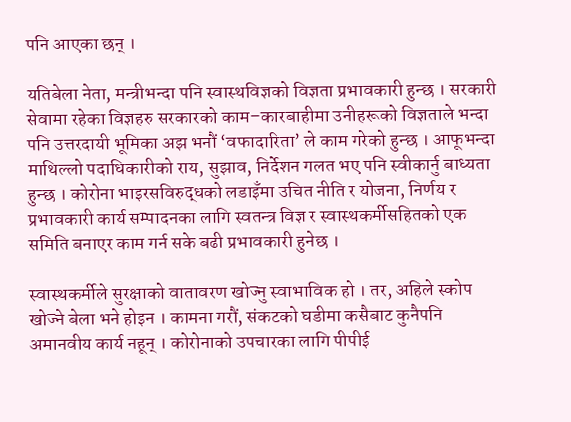पनि आएका छन् ।

यतिबेला नेता, मन्त्रीभन्दा पनि स्वास्थविज्ञको विज्ञता प्रभावकारी हुन्छ । सरकारी सेवामा रहेका विज्ञहरु सरकारको काम–कारबाहीमा उनीहरूको विज्ञताले भन्दा पनि उत्तरदायी भूमिका अझ भनौं ‘वफादारिता’ ले काम गरेको हुन्छ । आफूभन्दा माथिल्लो पदाधिकारीको राय, सुझाव, निर्देशन गलत भए पनि स्वीकार्नु बाध्यता हुन्छ । कोरोना भाइरसविरुद्धको लडाइँमा उचित नीति र योजना, निर्णय र प्रभावकारी कार्य सम्पादनका लागि स्वतन्त्र विज्ञ र स्वास्थकर्मीसहितको एक समिति बनाएर काम गर्न सके बढी प्रभावकारी हुनेछ ।

स्वास्थकर्मीले सुरक्षाको वातावरण खोज्नु स्वाभाविक हो । तर, अहिले स्कोप खोज्ने बेला भने होइन । कामना गरौं, संकटको घडीमा कसैबाट कुनैपनि अमानवीय कार्य नहून् । कोरोनाको उपचारका लागि पीपीई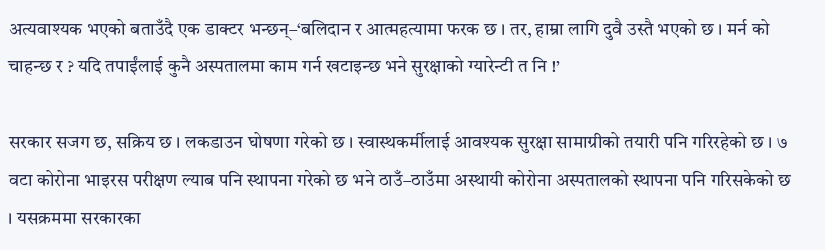अत्यवाश्यक भएको बताउँदै एक डाक्टर भन्छन्–‘बलिदान र आत्महत्यामा फरक छ । तर, हाम्रा लागि दुवै उस्तै भएको छ । मर्न को चाहन्छ र ? यदि तपाईंलाई कुनै अस्पतालमा काम गर्न खटाइन्छ भने सुरक्षाको ग्यारेन्टी त नि !’

सरकार सजग छ, सक्रिय छ । लकडाउन घोषणा गरेको छ । स्वास्थकर्मीलाई आवश्यक सुरक्षा सामाग्रीको तयारी पनि गरिरहेको छ । ७ वटा कोरोना भाइरस परीक्षण ल्याब पनि स्थापना गरेको छ भने ठाउँ–ठाउँमा अस्थायी कोरोना अस्पतालको स्थापना पनि गरिसकेको छ । यसक्रममा सरकारका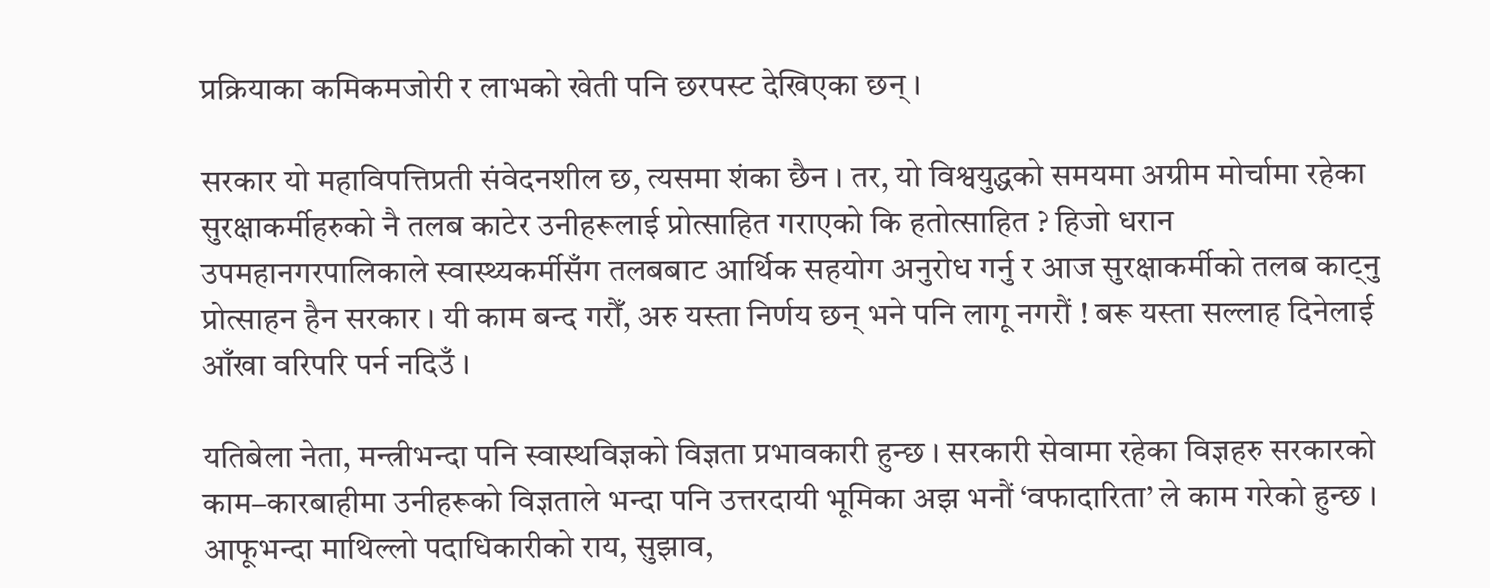प्रक्रियाका कमिकमजोरी र लाभको खेती पनि छरपस्ट देखिएका छन् ।

सरकार यो महाविपत्तिप्रती संवेदनशील छ, त्यसमा शंका छैन । तर, यो विश्वयुद्धको समयमा अग्रीम मोर्चामा रहेका सुरक्षाकर्मीहरुको नै तलब काटेर उनीहरूलाई प्रोत्साहित गराएको कि हतोत्साहित ? हिजो धरान उपमहानगरपालिकाले स्वास्थ्यकर्मीसँग तलबबाट आर्थिक सहयोग अनुरोध गर्नु र आज सुरक्षाकर्मीको तलब काट्नु प्रोत्साहन हैन सरकार । यी काम बन्द गरौँ, अरु यस्ता निर्णय छन् भने पनि लागू नगरौं ! बरू यस्ता सल्लाह दिनेलाई आँखा वरिपरि पर्न नदिउँ ।

यतिबेला नेता, मन्त्रीभन्दा पनि स्वास्थविज्ञको विज्ञता प्रभावकारी हुन्छ । सरकारी सेवामा रहेका विज्ञहरु सरकारको काम–कारबाहीमा उनीहरूको विज्ञताले भन्दा पनि उत्तरदायी भूमिका अझ भनौं ‘वफादारिता’ ले काम गरेको हुन्छ । आफूभन्दा माथिल्लो पदाधिकारीको राय, सुझाव,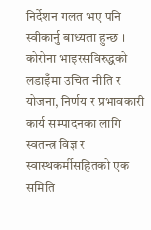निर्देशन गलत भए पनि स्वीकार्नु बाध्यता हुन्छ । कोरोना भाइरसविरुद्धको लडाइँमा उचित नीति र योजना, निर्णय र प्रभावकारी कार्य सम्पादनका लागि स्वतन्त्र विज्ञ र स्वास्थकर्मीसहितको एक समिति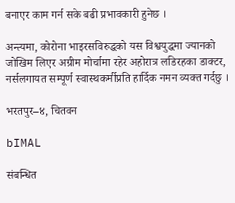बनाएर काम गर्न सके बढी प्रभावकारी हुनेछ ।

अन्त्यमा, कोरोना भाइरसविरुद्धको यस विश्वयुद्धमा ज्यानको जोखिम लिएर अग्रीम मोर्चामा रहेर अहोरात्र लडिरहका डाक्टर, नर्सलगायत सम्पूर्ण स्वास्थकर्मीप्रति हार्दिक नमन व्यक्त गर्दछु ।

भरतपुर–४, चितवन

bIMAL

संबन्धित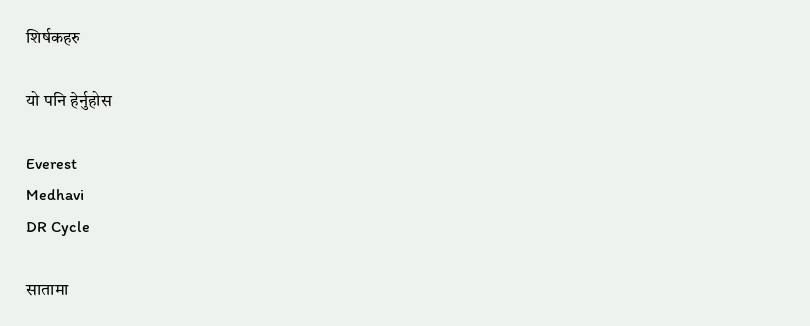शिर्षकहरु

यो पनि हेर्नुहोस

Everest
Medhavi
DR Cycle

सातामा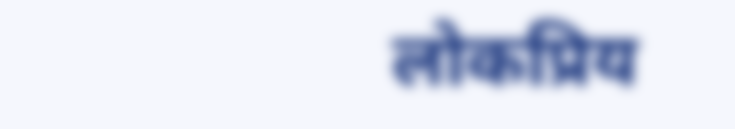लोकप्रिय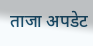ताजा अपडेट